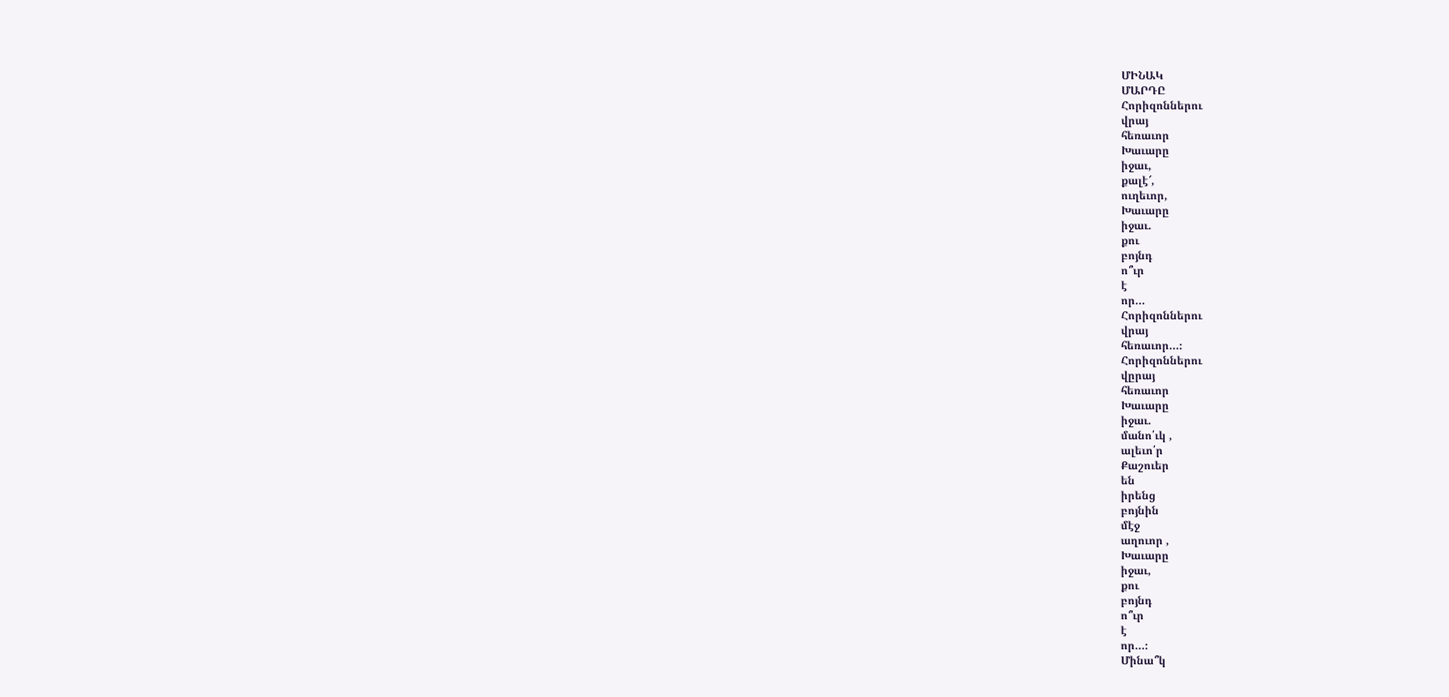ՄԻՆԱԿ
ՄԱՐԴԸ
Հորիզոններու
վրայ
հեռաւոր
Խաւարը
իջաւ,
քալէ՜,
ուղեւոր,
Խաւարը
իջաւ.
քու
բոյնդ
ո՞ւր
է
որ…
Հորիզոններու
վրայ
հեռաւոր…։
Հորիզոններու
վըրայ
հեռաւոր
Խաւարը
իջաւ.
մանո՛ւկ ,
ալեւո՛ր
Քաշուեր
են
իրենց
բոյնին
մէջ
աղուոր ,
Խաւարը
իջաւ,
քու
բոյնդ
ո՞ւր
է
որ…։
Մինա՞կ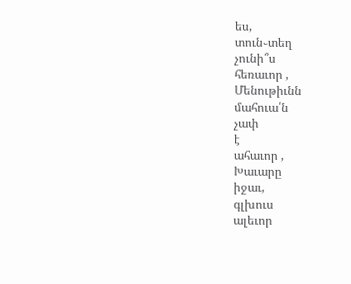ես,
տուն֊տեղ
չունի՞ս
հեռաւոր ,
Մենութիւնն
մահուա՛ն
չափ
է
ահաւոր ,
Խաւարը
իջաւ,
գլխուս
ալեւոր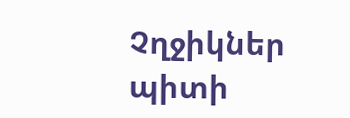Չղջիկներ
պիտի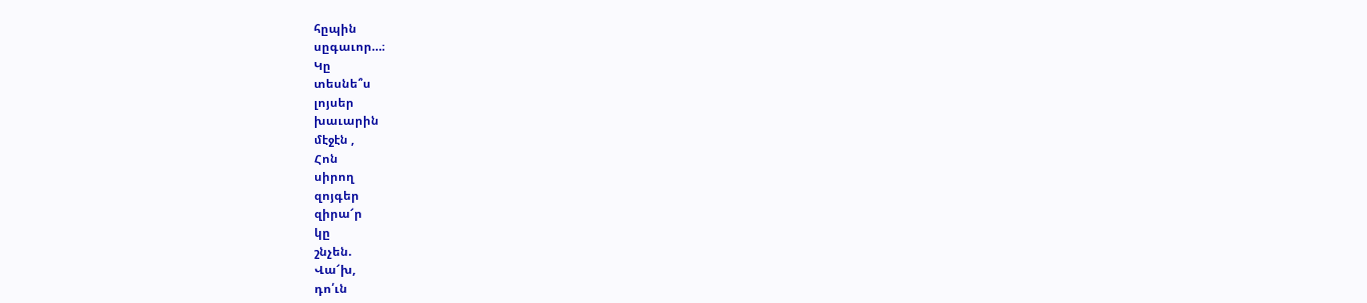հըպին
սըգաւոր…։
Կը
տեսնե՞ս
լոյսեր
խաւարին
մէջէն ,
Հոն
սիրող
զոյգեր
զիրա՜ր
կը
շնչեն.
Վա՜խ,
դո՛ւն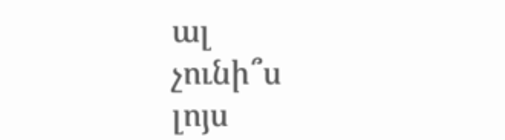ալ
չունի՞ս
լոյս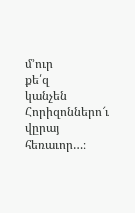մ’ուր
քե՛զ
կանչեն
Հորիզոններո՜ւ
վըրայ
հեռաւոր…։